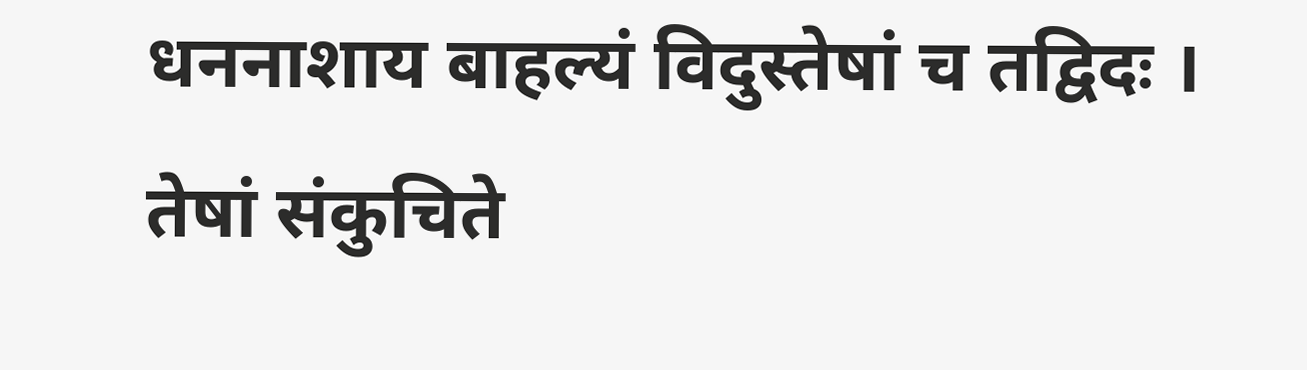धननाशाय बाहल्यं विदुस्तेषां च तद्विदः ।
तेषां संकुचिते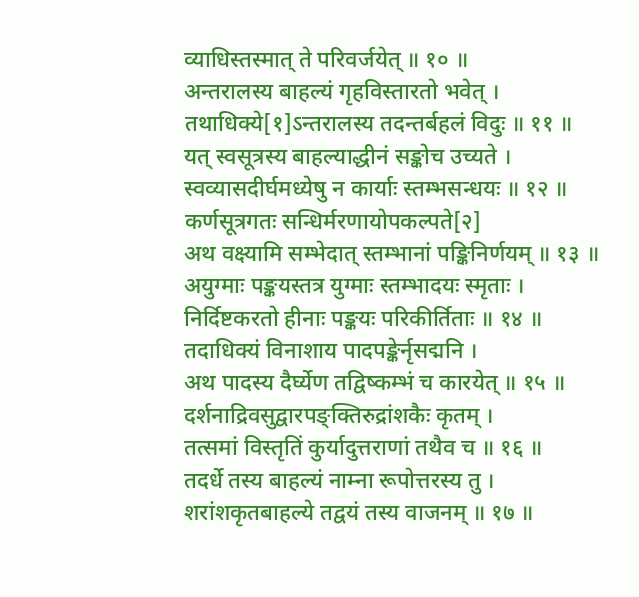व्याधिस्तस्मात् ते परिवर्जयेत् ॥ १० ॥
अन्तरालस्य बाहल्यं गृहविस्तारतो भवेत् ।
तथाधिक्ये[१]ऽन्तरालस्य तदन्तर्बहलं विदुः ॥ ११ ॥
यत् स्वसूत्रस्य बाहल्याद्धीनं सङ्कोच उच्यते ।
स्वव्यासदीर्घमध्येषु न कार्याः स्तम्भसन्धयः ॥ १२ ॥
कर्णसूत्रगतः सन्धिर्मरणायोपकल्पते[२]
अथ वक्ष्यामि सम्भेदात् स्तम्भानां पङ्किनिर्णयम् ॥ १३ ॥
अयुग्माः पङ्कयस्तत्र युग्माः स्तम्भादयः स्मृताः ।
निर्दिष्टकरतो हीनाः पङ्कयः परिकीर्तिताः ॥ १४ ॥
तदाधिक्यं विनाशाय पादपङ्केर्नृसद्मनि ।
अथ पादस्य दैर्घ्येण तद्विष्कम्भं च कारयेत् ॥ १५ ॥
दर्शनाद्रिवसुद्वारपङ्क्तिरुद्रांशकैः कृतम् ।
तत्समां विस्तृतिं कुर्यादुत्तराणां तथैव च ॥ १६ ॥
तदर्धे तस्य बाहल्यं नाम्ना रूपोत्तरस्य तु ।
शरांशकृतबाहल्ये तद्वयं तस्य वाजनम् ॥ १७ ॥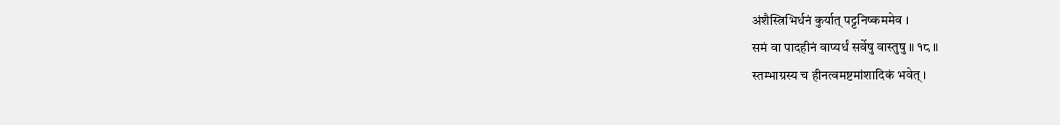अंशैस्त्रिभिर्धनं कुर्यात् पट्टनिष्कममेव ।
समं वा पादहीनं वाप्यर्धं सर्वेषु वास्तुषु ॥ १८ ॥
स्तम्भाग्रस्य च हीनत्वमष्टमांशादिकं भवेत् ।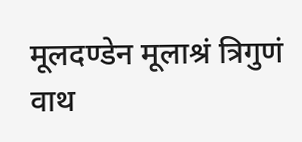मूलदण्डेन मूलाश्रं त्रिगुणं वाथ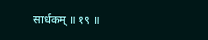सार्धकम् ॥ १९ ॥